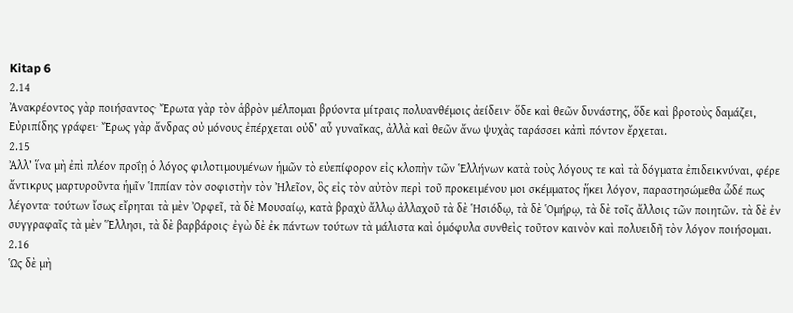Kitap 6
2.14
Ἀνακρέοντος γὰρ ποιήσαντος· Ἔρωτα γὰρ τὸν ἁβρὸν μέλπομαι βρύοντα μίτραις πολυανθέμοις ἀείδειν· ὅδε καὶ θεῶν δυνάστης, ὅδε καὶ βροτοὺς δαμάζει, Εὐριπίδης γράφει· Ἔρως γὰρ ἄνδρας οὐ μόνους ἐπέρχεται οὐδ’ αὖ γυναῖκας, ἀλλὰ καὶ θεῶν ἄνω ψυχὰς ταράσσει κἀπὶ πόντον ἔρχεται.
2.15
Ἀλλ’ ἵνα μὴ ἐπὶ πλέον προΐῃ ὁ λόγος φιλοτιμουμένων ἡμῶν τὸ εὐεπίφορον εἰς κλοπὴν τῶν Ἑλλήνων κατὰ τοὺς λόγους τε καὶ τὰ δόγματα ἐπιδεικνύναι, φέρε ἄντικρυς μαρτυροῦντα ἡμῖν Ἱππίαν τὸν σοφιστὴν τὸν Ἠλεῖον, ὃς εἰς τὸν αὐτὸν περὶ τοῦ προκειμένου μοι σκέμματος ἥκει λόγον, παραστησώμεθα ὧδέ πως λέγοντα· τούτων ἴσως εἴρηται τὰ μὲν Ὀρφεῖ, τὰ δὲ Μουσαίῳ, κατὰ βραχὺ ἄλλῳ ἀλλαχοῦ τὰ δὲ Ἡσιόδῳ, τὰ δὲ Ὁμήρῳ, τὰ δὲ τοῖς ἄλλοις τῶν ποιητῶν. τὰ δὲ ἐν συγγραφαῖς τὰ μὲν Ἕλλησι, τὰ δὲ βαρβάροις· ἐγὼ δὲ ἐκ πάντων τούτων τὰ μάλιστα καὶ ὁμόφυλα συνθεὶς τοῦτον καινὸν καὶ πολυειδῆ τὸν λόγον ποιήσομαι.
2.16
Ὡς δὲ μὴ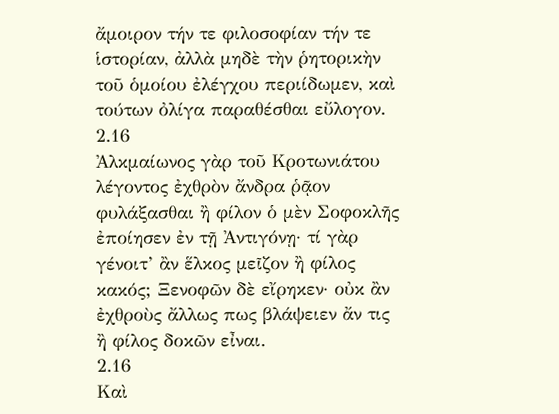ἄμοιρον τήν τε φιλοσοφίαν τήν τε ἱστορίαν, ἀλλὰ μηδὲ τὴν ῥητορικὴν τοῦ ὁμοίου ἐλέγχου περιίδωμεν, καὶ τούτων ὀλίγα παραθέσθαι εὔλογον.
2.16
Ἀλκμαίωνος γὰρ τοῦ Κροτωνιάτου λέγοντος ἐχθρὸν ἄνδρα ῥᾷον φυλάξασθαι ἢ φίλον ὁ μὲν Σοφοκλῆς ἐποίησεν ἐν τῇ Ἀντιγόνῃ· τί γὰρ γένοιτ’ ἂν ἕλκος μεῖζον ἢ φίλος κακός; Ξενοφῶν δὲ εἴρηκεν· οὐκ ἂν ἐχθροὺς ἄλλως πως βλάψειεν ἄν τις ἢ φίλος δοκῶν εἶναι.
2.16
Καὶ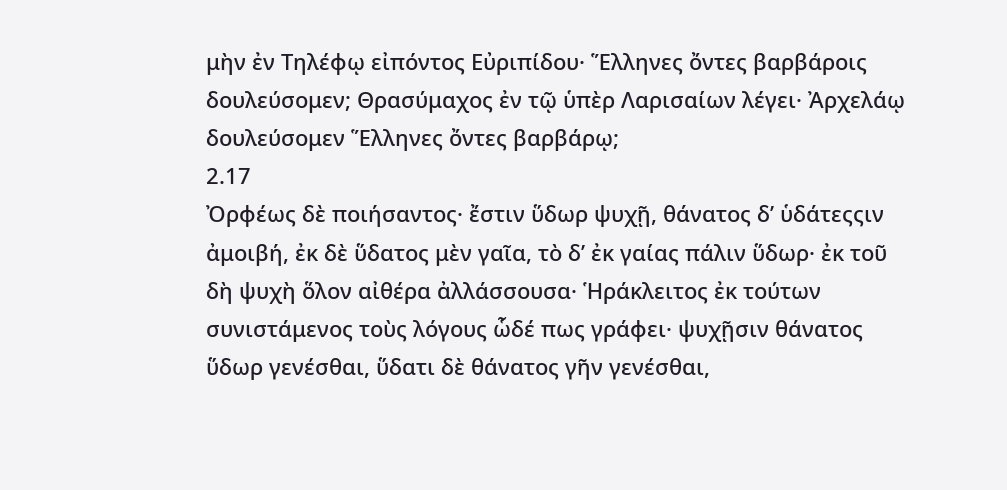μὴν ἐν Τηλέφῳ εἰπόντος Εὐριπίδου· Ἕλληνες ὄντες βαρβάροις δουλεύσομεν; Θρασύμαχος ἐν τῷ ὑπὲρ Λαρισαίων λέγει· Ἀρχελάῳ δουλεύσομεν Ἕλληνες ὄντες βαρβάρῳ;
2.17
Ὀρφέως δὲ ποιήσαντος· ἔστιν ὕδωρ ψυχῇ, θάνατος δ’ ὑδάτεςςιν ἀμοιβή, ἐκ δὲ ὕδατος μὲν γαῖα, τὸ δ’ ἐκ γαίας πάλιν ὕδωρ· ἐκ τοῦ δὴ ψυχὴ ὅλον αἰθέρα ἀλλάσσουσα· Ἡράκλειτος ἐκ τούτων συνιστάμενος τοὺς λόγους ὧδέ πως γράφει· ψυχῇσιν θάνατος ὕδωρ γενέσθαι, ὕδατι δὲ θάνατος γῆν γενέσθαι,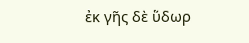ἐκ γῆς δὲ ὕδωρ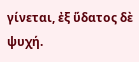γίνεται, ἐξ ὕδατος δὲ ψυχή.